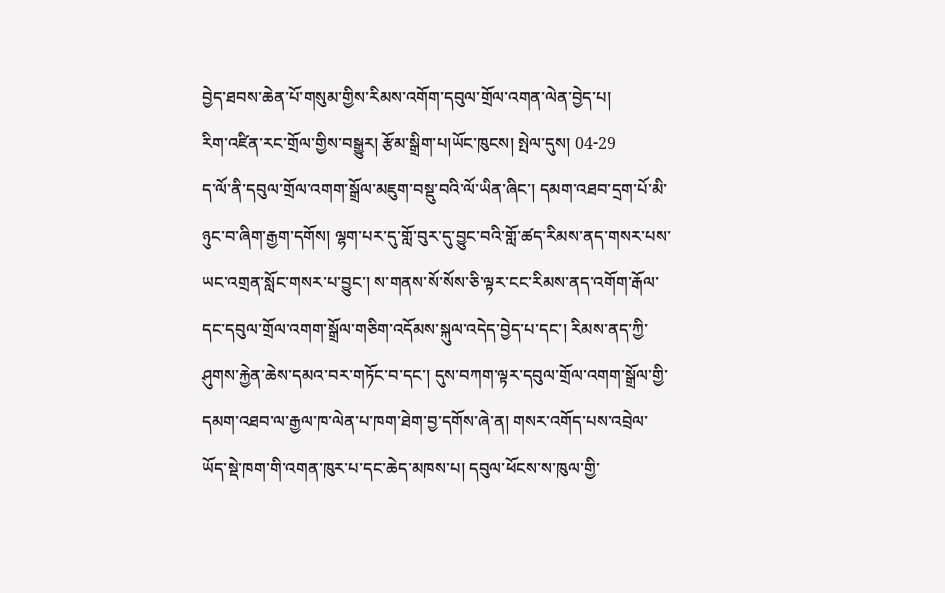བྱེད་ཐབས་ཆེན་པོ་གསུམ་གྱིས་རིམས་འགོག་དབུལ་གྲོལ་འགན་ལེན་བྱེད་པ།
རིག་འཛིན་རང་གྲོལ་གྱིས་བསྒྱུར། རྩོམ་སྒྲིག་པ།ཡོང་ཁུངས། སྤེལ་དུས། 04-29
ད་ལོ་ནི་དབུལ་གྲོལ་འགག་སྒྲོལ་མཇུག་བསྡུ་བའི་ལོ་ཡིན་ཞིང་། དམག་འཐབ་དྲག་པོ་མི་ཉུང་བ་ཞིག་རྒྱག་དགོས། ལྷག་པར་དུ་གློ་བུར་དུ་བྱུང་བའི་གློ་ཚད་རིམས་ནད་གསར་པས་ཡང་འགྲན་སློང་གསར་པ་བྱུང་། ས་གནས་སོ་སོས་ཅི་ལྟར་ངང་རིམས་ནད་འགོག་རྒོལ་དང་དབུལ་གྲོལ་འགག་སྒྲོལ་གཅིག་འདོམས་སྐུལ་འདེད་བྱེད་པ་དང་། རིམས་ནད་ཀྱི་ཤུགས་རྐྱེན་ཆེས་དམའ་བར་གཏོང་བ་དང་། དུས་བཀག་ལྟར་དབུལ་གྲོལ་འགག་སྒྲོལ་གྱི་དམག་འཐབ་ལ་རྒྱལ་ཁ་ལེན་པ་ཁག་ཐེག་བྱ་དགོས་ཞེ་ན། གསར་འགོད་པས་འབྲེལ་ཡོད་སྡེ་ཁག་གི་འགན་ཁུར་པ་དང་ཆེད་མཁས་པ། དབུལ་ཕོངས་ས་ཁུལ་གྱི་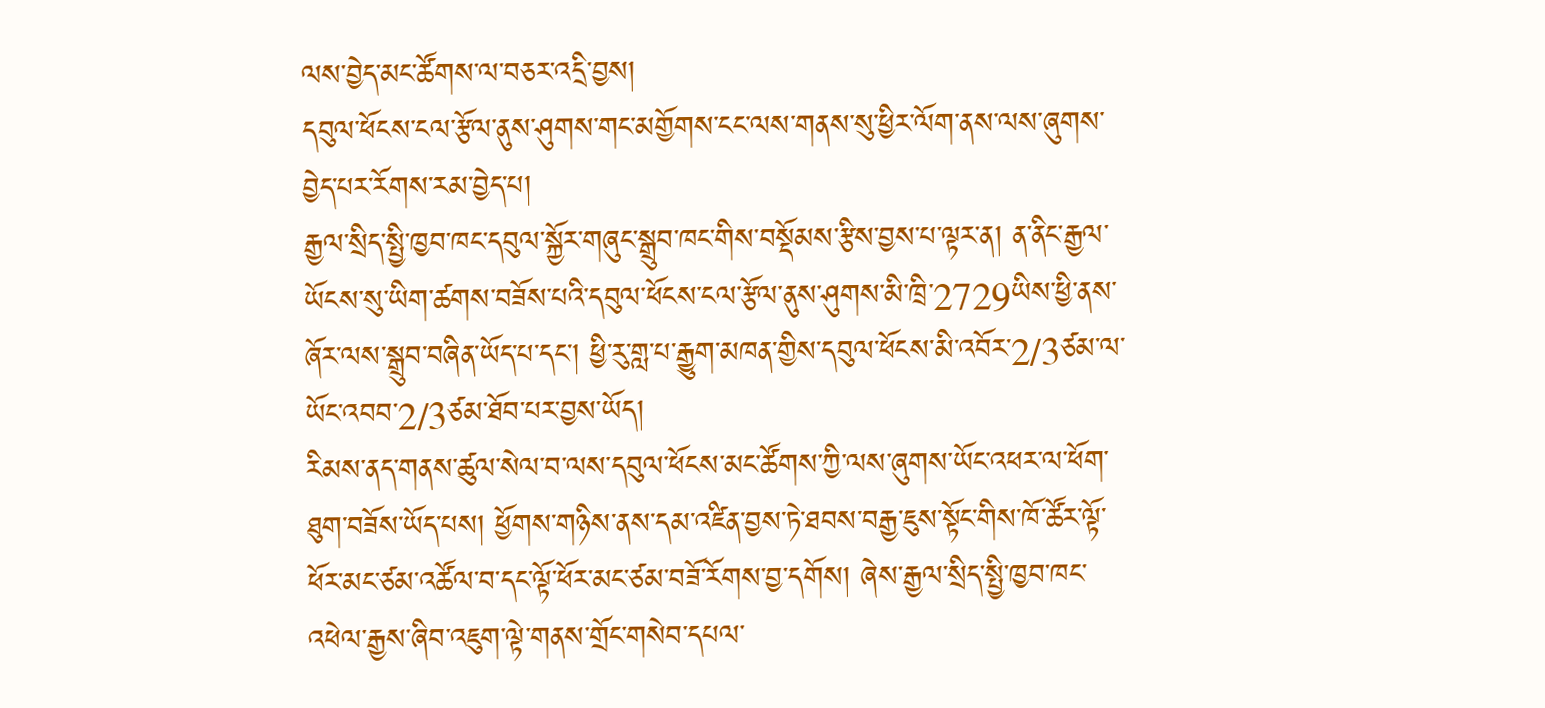ལས་བྱེད་མང་ཚོགས་ལ་བཅར་འདྲི་བྱས།
དབུལ་ཕོངས་ངལ་རྩོལ་ནུས་ཤུགས་གང་མགྱོགས་ངང་ལས་གནས་སུ་ཕྱིར་ལོག་ནས་ལས་ཞུགས་བྱེད་པར་རོགས་རམ་བྱེད་པ།
རྒྱལ་སྲིད་སྤྱི་ཁྱབ་ཁང་དབུལ་སྐྱོར་གཞུང་སྒྲུབ་ཁང་གིས་བསྡོམས་རྩིས་བྱས་པ་ལྟར་ན། ན་ནིང་རྒྱལ་ཡོངས་སུ་ཡིག་ཚགས་བཟོས་པའི་དབུལ་ཕོངས་ངལ་རྩོལ་ནུས་ཤུགས་མི་ཁྲི་2729ཡིས་ཕྱི་ནས་ཞོར་ལས་སྒྲུབ་བཞིན་ཡོད་པ་དང་། ཕྱི་རུ་གླ་པ་རྒྱུག་མཁན་གྱིས་དབུལ་ཕོངས་མི་འབོར་2/3ཙམ་ལ་ཡོང་འབབ་2/3ཙམ་ཐོབ་པར་བྱས་ཡོད།
རིམས་ནད་གནས་ཚུལ་སེལ་བ་ལས་དབུལ་ཕོངས་མང་ཚོགས་ཀྱི་ལས་ཞུགས་ཡོང་འཕར་ལ་ཕོག་ཐུག་བཟོས་ཡོད་པས། ཕྱོགས་གཉིས་ནས་དམ་འཛིན་བྱས་ཏེ་ཐབས་བརྒྱ་ཇུས་སྟོང་གིས་ཁོ་ཚོར་ལྟོ་ཕོར་མང་ཙམ་འཚོལ་བ་དང་ལྟོ་ཕོར་མང་ཙམ་བཟོ་རོགས་བྱ་དགོས། ཞེས་རྒྱལ་སྲིད་སྤྱི་ཁྱབ་ཁང་འཕེལ་རྒྱས་ཞིབ་འཇུག་ལྟེ་གནས་གྲོང་གསེབ་དཔལ་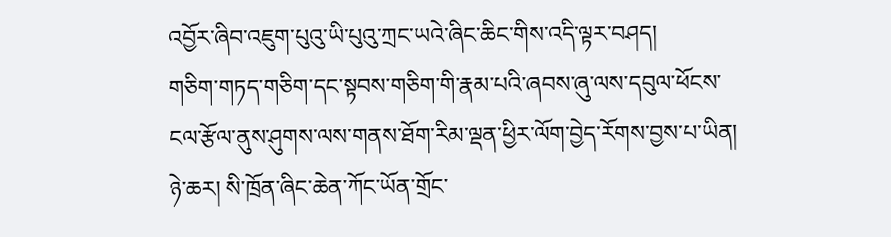འབྱོར་ཞིབ་འཇུག་པུའུ་ཡི་པུའུ་ཀྲང་ཡའེ་ཞིང་ཆིང་གིས་འདི་ལྟར་བཤད།
གཅིག་གཏད་གཅིག་དང་སྟབས་གཅིག་གི་རྣམ་པའི་ཞབས་ཞུ་ལས་དབུལ་ཕོངས་ངལ་རྩོལ་ནུས་ཤུགས་ལས་གནས་ཐོག་རིམ་ལྡན་ཕྱིར་ལོག་བྱེད་རོགས་བྱས་པ་ཡིན། ཉེ་ཆར། སི་ཁྲོན་ཞིང་ཆེན་ཀོང་ཡོན་གྲོང་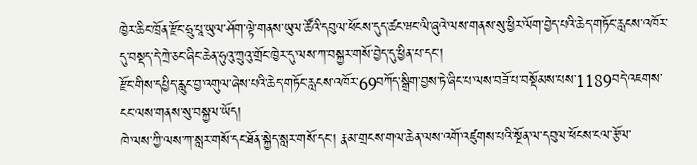ཁྱེར་ཆིང་ཁྲོན་རྫོང་ཧྲུ་པཱ་ཡུལ་ཤོག་ལྟེ་གནས་ཡུལ་ཚོའི་དབུལ་ཕོངས་དུད་ཚང་ཝང་ལི་ཞུའེ་ལས་གནས་སུ་ཕྱིར་ལོག་བྱེད་པའི་ཆེད་གཏོང་རླངས་འཁོར་དུ་བསྡད་དེ་ཀྲེ་ཅང་ཞིང་ཆེན་ཧུའུ་ཀྲུའུ་གྲོང་ཁྱེར་དུ་ལས་ཀ་བསྐྱར་གསོ་བྱེད་དུ་ཕྱིན་པ་དང་།
རྫོང་གིས་དཔྱིད་རླུང་བྱ་འགུལ་ཞེས་པའི་ཆེད་གཏོང་རླངས་འཁོར་69བཀོད་སྒྲིག་བྱས་ཏེ་ཞིང་པ་ལས་བཟོ་པ་བསྡོམས་པས་1189བདེ་འཇགས་ངང་ལས་གནས་སུ་བསྐྱལ་ཡོད།
ཁེ་ལས་ཀྱི་ལས་ཀ་སླར་གསོ་དང་ཐོན་སྐྱེད་སླར་གསོ་དང་། རྣམ་གྲངས་གལ་ཆེན་ལས་འགོ་འཛུགས་པའི་སྔོན་ལ་དབུལ་ཕོངས་ངལ་རྩོལ་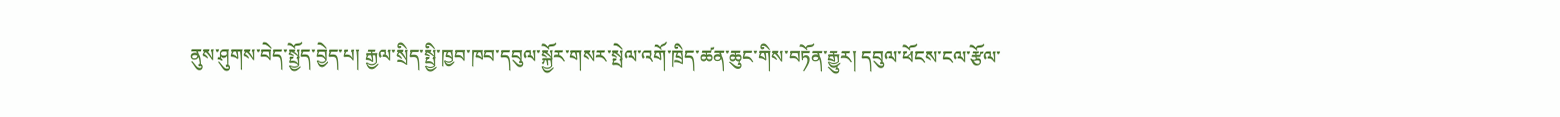ནུས་ཤུགས་བེད་སྤྱོད་བྱེད་པ། རྒྱལ་སྲིད་སྤྱི་ཁྱབ་ཁབ་དབུལ་སྐྱོར་གསར་སྤེལ་འགོ་ཁྲིད་ཚན་ཆུང་གིས་བཏོན་རྒྱུར། དབུལ་ཕོངས་ངལ་རྩོལ་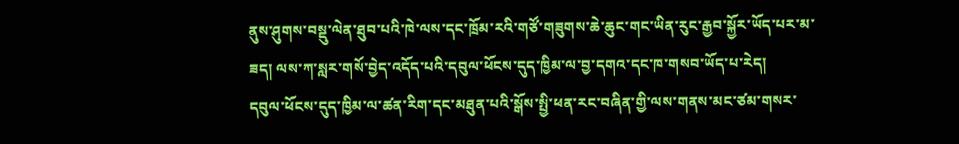ནུས་ཤུགས་བསྡུ་ལེན་ཐུབ་པའི་ཁེ་ལས་དང་ཁྲོམ་རའི་གཙོ་གཟུགས་ཆེ་ཆུང་གང་ཡིན་རུང་རྒྱབ་སྐྱོར་ཡོད་པར་མ་ཟད། ལས་ཀ་སླར་གསོ་བྱེད་འདོད་པའི་དབུལ་ཕོངས་དུད་ཁྱིམ་ལ་བྱ་དགའ་དང་ཁ་གསབ་ཡོད་པ་རེད།
དབུལ་ཕོངས་དུད་ཁྱིམ་ལ་ཚན་རིག་དང་མཐུན་པའི་སྒོས་སྤྱི་ཕན་རང་བཞིན་གྱི་ལས་གནས་མང་ཙམ་གསར་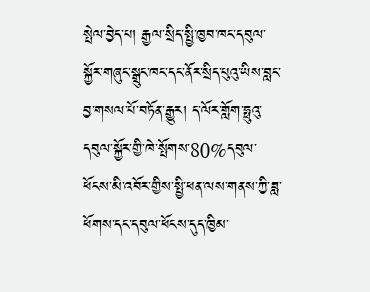སྤེལ་བྱེད་པ། རྒྱལ་སྲིད་སྤྱི་ཁྱབ་ཁང་དབུལ་སྐྱོར་གཞུང་སྒྲུང་ཁང་དང་ནོར་སྲིད་པུའུ་ཡིས་བླང་བྱ་གསལ་པོ་བཏོན་རྒྱུར། ད་ལོར་གློག་ཧྥུའུ་དབུལ་སྐྱོར་གྱི་ཁེ་སྤོགས་80%དབུལ་ཕོངས་མི་འབོར་གྱིས་སྤྱི་ཕན་ལས་གནས་ཀྱི་ཟླ་ཕོགས་དང་དབུལ་ཕོངས་དུད་ཁྱིམ་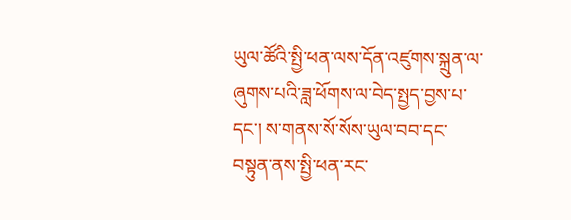ཡུལ་ཚོའི་སྤྱི་ཕན་ལས་དོན་འཛུགས་སྐྲུན་ལ་ཞུགས་པའི་ཟླ་ཕོགས་ལ་བེད་སྤྱད་བྱས་པ་དང་། ས་གནས་སོ་སོས་ཡུལ་བབ་དང་བསྟུན་ནས་སྤྱི་ཕན་རང་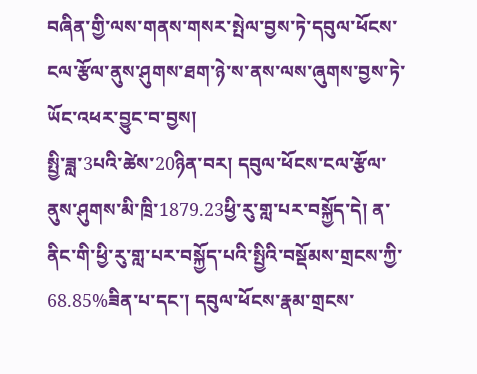བཞིན་གྱི་ལས་གནས་གསར་སྤེལ་བྱས་ཏེ་དབུལ་ཕོངས་ངལ་རྩོལ་ནུས་ཤུགས་ཐག་ཉེ་ས་ནས་ལས་ཞུགས་བྱས་ཏེ་ཡོང་འཕར་བྱུང་བ་བྱས།
སྤྱི་ཟླ་3པའི་ཚེས་20ཉིན་བར། དབུལ་ཕོངས་ངལ་རྩོལ་ནུས་ཤུགས་མི་ཁྲི་1879.23ཕྱི་རུ་གླ་པར་བསྐྱོད་དེ། ན་ནིང་གི་ཕྱི་རུ་གླ་པར་བསྐྱོད་པའི་སྤྱིའི་བསྡོམས་གྲངས་ཀྱི་68.85%ཟིན་པ་དང་། དབུལ་ཕོངས་རྣམ་གྲངས་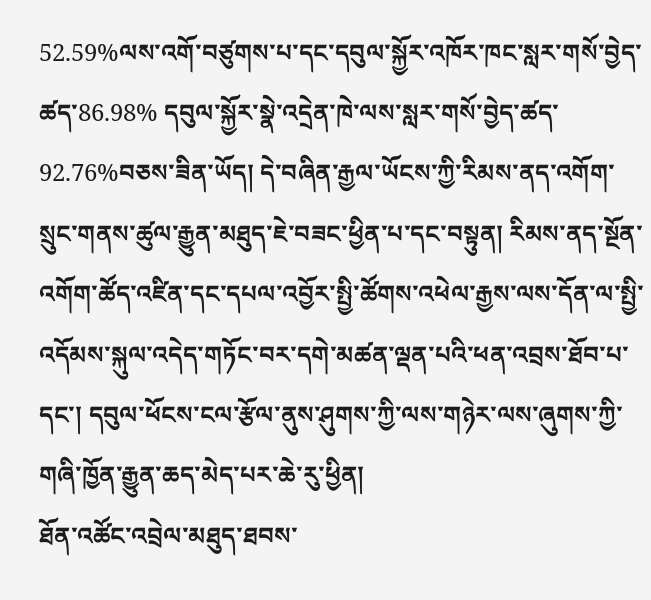52.59%ལས་འགོ་བཙུགས་པ་དང་དབུལ་སྐྱོར་འཁོར་ཁང་སླར་གསོ་བྱེད་ཚད་86.98% དབུལ་སྐྱོར་སྣེ་འདྲེན་ཁེ་ལས་སླར་གསོ་བྱེད་ཚད་92.76%བཅས་ཟིན་ཡོད། དེ་བཞིན་རྒྱལ་ཡོངས་ཀྱི་རིམས་ནད་འགོག་སྲུང་གནས་ཚུལ་རྒྱུན་མཐུད་ཇེ་བཟང་ཕྱིན་པ་དང་བསྟུན། རིམས་ནད་སྔོན་འགོག་ཚོད་འཛིན་དང་དཔལ་འབྱོར་སྤྱི་ཚོགས་འཕེལ་རྒྱས་ལས་དོན་ལ་སྤྱི་འདོམས་སྐུལ་འདེད་གཏོང་བར་དགེ་མཚན་ལྡན་པའི་ཕན་འབྲས་ཐོབ་པ་དང་། དབུལ་ཕོངས་ངལ་རྩོལ་ནུས་ཤུགས་ཀྱི་ལས་གཉེར་ལས་ཞུགས་ཀྱི་གཞི་ཁྱོན་རྒྱུན་ཆད་མེད་པར་ཆེ་རུ་ཕྱིན།
ཐོན་འཚོང་འབྲེལ་མཐུད་ཐབས་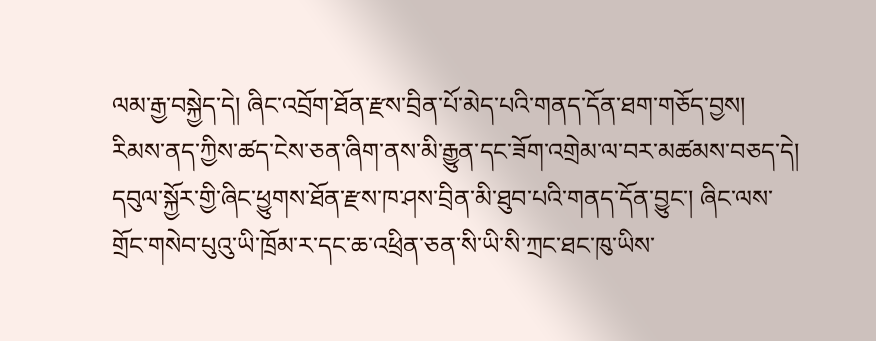ལམ་རྒྱ་བསྐྱེད་དེ། ཞིང་འབྲོག་ཐོན་རྫས་བྲིན་པོ་མེད་པའི་གནད་དོན་ཐག་གཅོད་བྱས།
རིམས་ནད་ཀྱིས་ཚད་ངེས་ཅན་ཞིག་ནས་མི་རྒྱུན་དང་ཟོག་འགྲེམ་ལ་བར་མཚམས་བཅད་དེ། དབུལ་སྐྱོར་གྱི་ཞིང་ཕྱུགས་ཐོན་རྫས་ཁ་ཤས་བྲིན་མི་ཐུབ་པའི་གནད་དོན་བྱུང་། ཞིང་ལས་གྲོང་གསེབ་པུའུ་ཡི་ཁྲོམ་ར་དང་ཆ་འཕྲིན་ཅན་སི་ཡི་སི་ཀྲང་ཐང་ཁུ་ཡིས་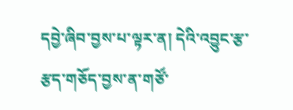དབྱེ་ཞིབ་བྱས་པ་ལྟར་ན། དེའི་འབྱུང་རྩ་རྩད་གཅོད་བྱས་ན་གཙོ་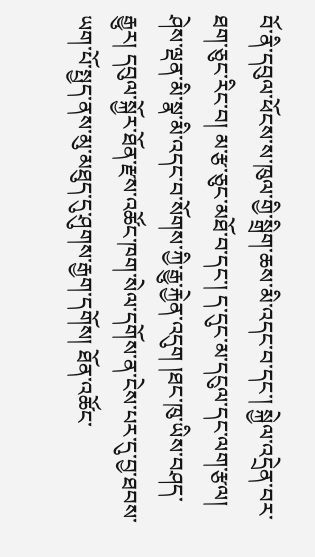བོ་ནི་དབུལ་ཕོངས་ས་ཁུལ་གྱི་སྒྲིག་ཆས་མི་འདང་བ་དང་། སྐྱེལ་འདྲེན་བར་ཐག་ཅུང་རིང་བ། མ་རྩ་ཅུང་མཐོ་བ་དང་། ད་དུང་མ་དངུལ་དང་ལག་རྩལ། ཤེས་ལྡན་མི་སྣ་མི་འདང་བ་སོགས་ཀྱི་རྒྱུ་རྐྱེན་འདུག །ཐང་ཁུ་ཡིས་བཤད་རྒྱུར། དབུལ་སྐྱོར་ཐོན་རྫས་འཚོང་ཁག་སེལ་དགོས་ན་ངེས་པར་དུ་བྱ་ཐབས་ཡག་པོ་སྤྱད་ནས་མུ་མཐུད་དུ་ཤུགས་རྒྱག་དགོས། ཐོན་འཚོང་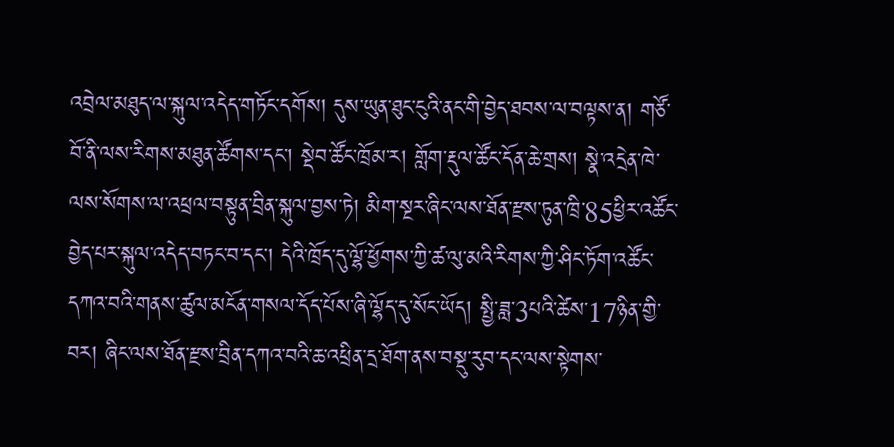འབྲེལ་མཐུད་ལ་སྐུལ་འདེད་གཏོང་དགོས། དུས་ཡུན་ཐུང་ངུའི་ནང་གི་བྱེད་ཐབས་ལ་བལྟས་ན། གཙོ་བོ་ནི་ལས་རིགས་མཐུན་ཚོགས་དང་། སྡེབ་ཚོང་ཁྲོམ་ར། གློག་རྡུལ་ཚོང་དོན་ཆེ་གྲས། སྣེ་འདྲེན་ཁེ་ལས་སོགས་ལ་འཕྲལ་བསྟུན་བྲིན་སྐུལ་བྱས་ཏེ། མིག་སྔར་ཞིང་ལས་ཐོན་རྫས་ཏུན་ཁྲི་85ཕྱིར་འཚོང་བྱེད་པར་སྐུལ་འདེད་བཏང་བ་དང་། དེའི་ཁྲོད་དུ་ལྷོ་ཕྱོགས་ཀྱི་ཚ་ལུ་མའི་རིགས་ཀྱི་ཤིང་ཏོག་འཚོང་དཀའ་བའི་གནས་ཚུལ་མངོན་གསལ་དོད་པོས་ཞི་ལྷོད་དུ་སོང་ཡོད། སྤྱི་ཟླ་3པའི་ཚེས་17ཉིན་གྱི་བར། ཞིང་ལས་ཐོན་རྫས་བྲིན་དཀའ་བའི་ཆ་འཕྲིན་དྲ་ཐོག་ནས་བསྡུ་རུབ་དང་ལས་སྟེགས་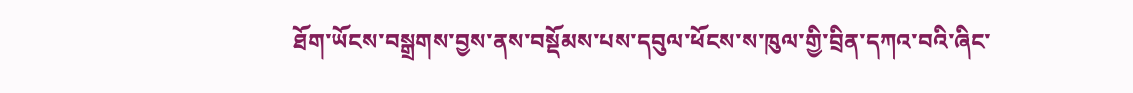ཐོག་ཡོངས་བསྒྲགས་བྱས་ནས་བསྡོམས་པས་དབུལ་ཕོངས་ས་ཁུལ་གྱི་བྲིན་དཀའ་བའི་ཞིང་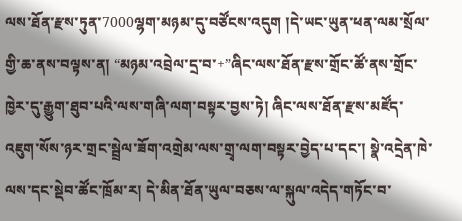ལས་ཐོན་རྫས་ཏུན་7000ལྷག་མཉམ་དུ་བཙོངས་འདུག །དེ་ཡང་ཡུན་ཕན་ལམ་སྲོལ་གྱི་ཆ་ནས་བལྟས་ན། “མཉམ་འབྲེལ་དྲ་བ་+”ཞིང་ལས་ཐོན་རྫས་གྲོང་ཚོ་ནས་གྲོང་ཁྱེར་དུ་རྒྱུག་ཐུབ་པའི་ལས་གཞི་ལག་བསྟར་བྱས་ཏེ། ཞིང་ལས་ཐོན་རྫས་མཛོད་འཇུག་སོས་ཉར་གྲང་སྦྲེལ་ཟོག་འགྲེམ་ལས་གྲྭ་ལག་བསྟར་བྱེད་པ་དང་། སྣེ་འདྲེན་ཁེ་ལས་དང་སྡེབ་ཚོང་ཁྲོམ་ར། དེ་མིན་ཐོན་ཡུལ་བཅས་ལ་སྐུལ་འདེད་གཏོང་བ་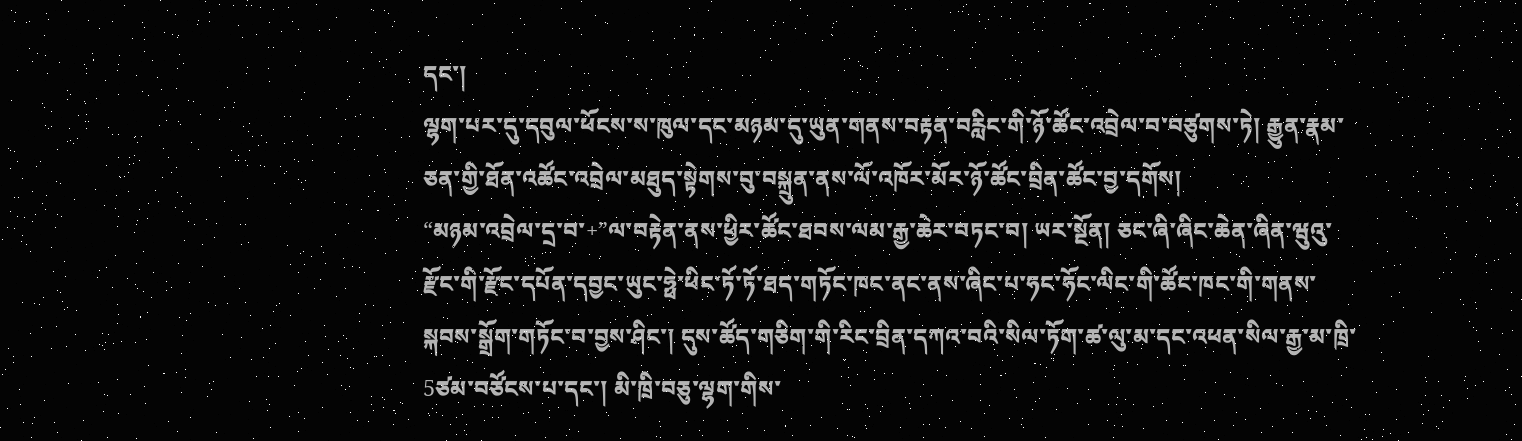དང་།
ལྷག་པར་དུ་དབུལ་ཕོངས་ས་ཁུལ་དང་མཉམ་དུ་ཡུན་གནས་བརྟན་བརླིང་གི་ཉོ་ཚོང་འབྲེལ་བ་བཙུགས་ཏེ། རྒྱུན་རྣམ་ཅན་གྱི་ཐོན་འཚོང་འབྲེལ་མཐུད་སྟེགས་བུ་བསྐྲུན་ནས་ལོ་འཁོར་མོར་ཉོ་ཚོང་བྲིན་ཚོང་བྱ་དགོས།
“མཉམ་འབྲེལ་དྲ་བ་+”ལ་བརྟེན་ནས་ཕྱིར་ཚོང་ཐབས་ལམ་རྒྱ་ཆེར་བཏང་བ། ཡར་སྔོན། ཅང་ཞི་ཞིང་ཆེན་ཞིན་ཝུའུ་རྫོང་གི་རྫོང་དཔོན་དབྱང་ཡུང་ཧྥེ་ཕིང་ཏོ་ཏོ་ཐད་གཏོང་ཁང་ནང་ནས་ཞིང་པ་ཧང་ཧོང་ལིང་གི་ཚོང་ཁང་གི་གནས་སྐབས་སྒྲོག་གཏོང་བ་བྱས་ཤིང་། དུས་ཚོད་གཅིག་གི་རིང་བྲིན་དཀའ་བའི་སིལ་ཏོག་ཚ་ལུ་མ་དང་འཕན་སིལ་རྒྱ་མ་ཁྲི་5ཙམ་བཙོངས་པ་དང་། མི་ཁྲི་བཅུ་ལྷག་གིས་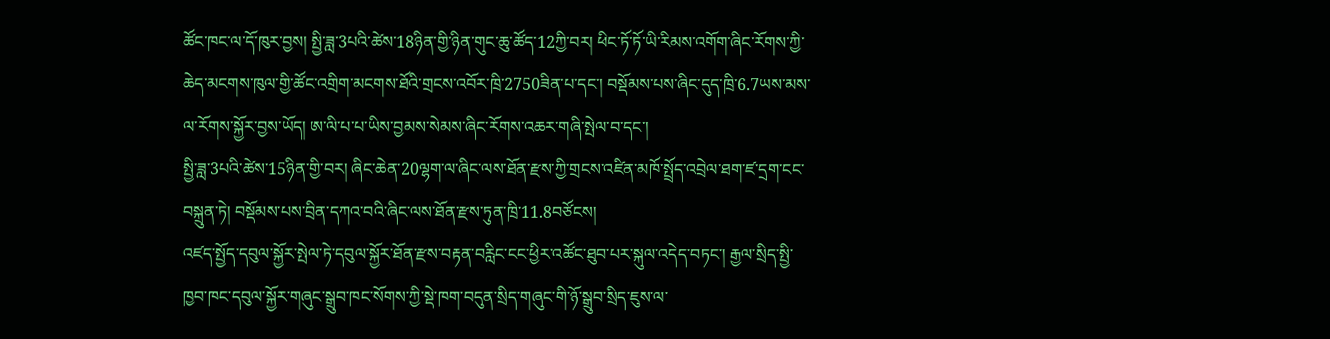ཚོང་ཁང་ལ་དོ་ཁུར་བྱས། སྤྱི་ཟླ་3པའི་ཚེས་18ཉིན་གྱི་ཉིན་གུང་ཆུ་ཚོད་12ཀྱི་བར། ཕིང་ཏོ་ཏོ་ཡི་རིམས་འགོག་ཞིང་རོགས་ཀྱི་ཆེད་མངགས་ཁུལ་གྱི་ཚོང་འགྲིག་མངགས་ཐོའི་གྲངས་འབོར་ཁྲི་2750ཟིན་པ་དང་། བསྡོམས་པས་ཞིང་དུད་ཁྲི་6.7ཡས་མས་ལ་རོགས་སྐྱོར་བྱས་ཡོད། ཨ་ལི་པ་པ་ཡིས་བྱམས་སེམས་ཞིང་རོགས་འཆར་གཞི་སྤེལ་བ་དང་།
སྤྱི་ཟླ་3པའི་ཚེས་15ཉིན་གྱི་བར། ཞིང་ཆེན་20ལྷག་ལ་ཞིང་ལས་ཐོན་རྫས་ཀྱི་གྲངས་འཛིན་མཁོ་སྤྲོད་འབྲེལ་ཐག་ཛ་དྲག་ངང་བསྐྲུན་ཏེ། བསྡོམས་པས་བྲིན་དཀའ་བའི་ཞིང་ལས་ཐོན་རྫས་ཏུན་ཁྲི་11.8བཙོངས།
འཛད་སྤྱོད་དབུལ་སྐྱོར་སྤེལ་ཏེ་དབུལ་སྐྱོར་ཐོན་རྫས་བརྟན་བརླིང་ངང་ཕྱིར་འཚོང་ཐུབ་པར་སྐུལ་འདེད་བཏང་། རྒྱལ་སྲིད་སྤྱི་ཁྱབ་ཁང་དབུལ་སྐྱོར་གཞུང་སྒྲུབ་ཁང་སོགས་ཀྱི་སྡེ་ཁག་བདུན་སྲིད་གཞུང་གི་ཉོ་སྒྲུབ་སྲིད་ཇུས་ལ་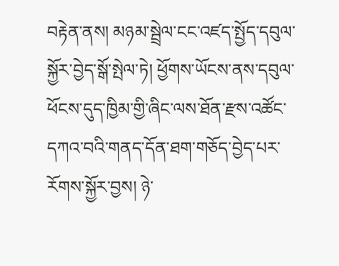བརྟེན་ནས། མཉམ་སྦྲེལ་ངང་འཛད་སྤྱོད་དབུལ་སྐྱོར་བྱེད་སྒོ་སྤེལ་ཏེ། ཕྱོགས་ཡོངས་ནས་དབུལ་ཕོངས་དུད་ཁྱིམ་གྱི་ཞིང་ལས་ཐོན་རྫས་འཚོང་དཀའ་བའི་གནད་དོན་ཐག་གཅོད་བྱེད་པར་རོགས་སྐྱོར་བྱས། ཉེ་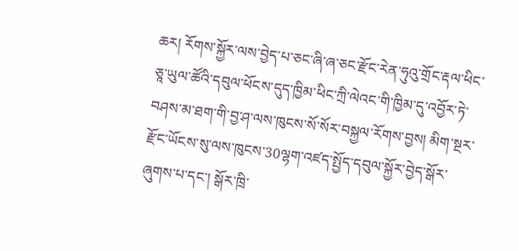ཆར། རོགས་སྐྱོར་ལས་བྱེད་པ་ཅང་ཞི་ཞ་ཅང་རྫོང་རེན་ཧུའུ་གྲོང་རྡལ་ཕིང་ཅཱ་ཡུལ་ཚོའི་དབུལ་ཕོངས་དུད་ཁྱིམ་ཕིང་ཀྲི་ལེའང་གི་ཁྱིམ་དུ་འབྱོར་ཏེ་བཤས་མ་ཐག་གི་བྱ་ཤ་ལས་ཁུངས་སོ་སོར་བསྐྱལ་རོགས་བྱས། མིག་སྔར་རྫོང་ཡོངས་སུ་ལས་ཁུངས་30ལྷག་འཛད་སྤྱོད་དབུལ་སྐྱོར་བྱེད་སྒོར་ཞུགས་པ་དང་། སྒོར་ཁྲི་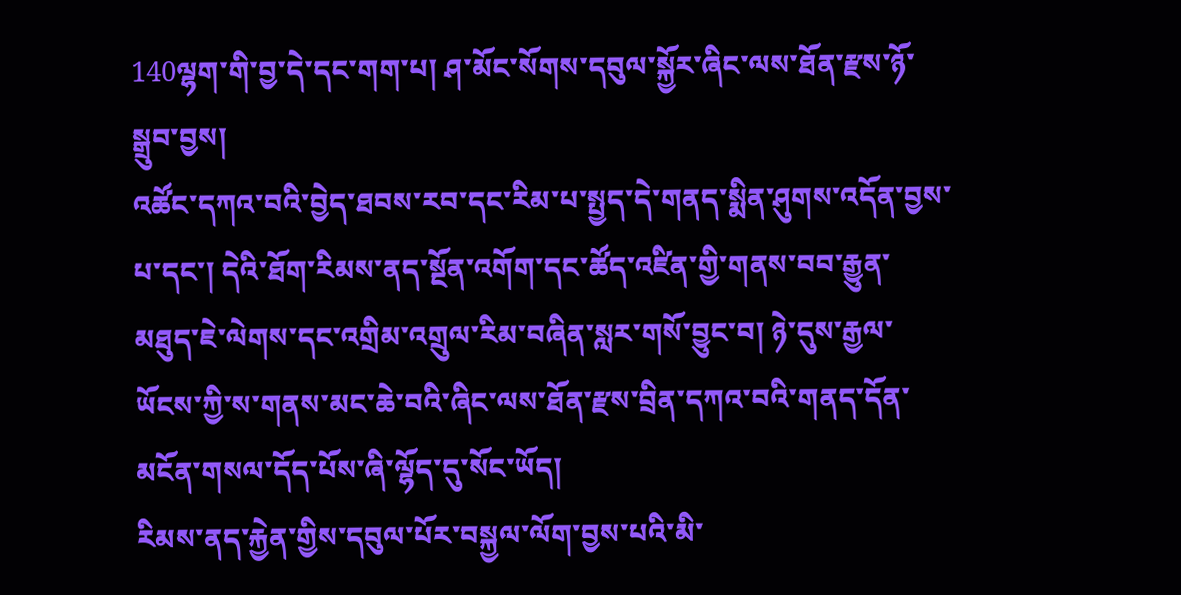140ལྷག་གི་བྱ་དེ་དང་གག་པ། ཤ་མོང་སོགས་དབུལ་སྐྱོར་ཞིང་ལས་ཐོན་རྫས་ཉོ་སྒྲུབ་བྱས།
འཚོང་དཀའ་བའི་བྱེད་ཐབས་རབ་དང་རིམ་པ་སྤྱད་དེ་གནད་སྨིན་ཤུགས་འདོན་བྱས་པ་དང་། དེའི་ཐོག་རིམས་ནད་སྔོན་འགོག་དང་ཚོད་འཛིན་གྱི་གནས་བབ་རྒྱུན་མཐུད་ཇེ་ལེགས་དང་འགྲིམ་འགྲུལ་རིམ་བཞིན་སླར་གསོ་བྱུང་བ། ཉེ་དུས་རྒྱལ་ཡོངས་ཀྱི་ས་གནས་མང་ཆེ་བའི་ཞིང་ལས་ཐོན་རྫས་བྲིན་དཀའ་བའི་གནད་དོན་མངོན་གསལ་དོད་པོས་ཞི་ལྷོད་དུ་སོང་ཡོད།
རིམས་ནད་རྐྱེན་གྱིས་དབུལ་པོར་བསྐྱལ་ལོག་བྱས་པའི་མི་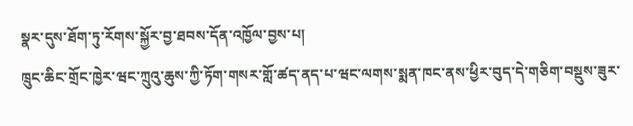སྣར་དུས་ཐོག་ཏུ་རོགས་སྐྱོར་བྱ་ཐབས་དོན་འཁྱོལ་བྱས་པ།
ཁྲུང་ཆིང་གྲོང་ཁྱེར་ཝང་ཀྲུའུ་ཆུས་ཀྱི་ཏོག་གསར་གློ་ཚད་ནད་པ་ཝང་ལགས་སྨན་ཁང་ནས་ཕྱིར་བུད་དེ་གཅིག་བསྡུས་ཟུར་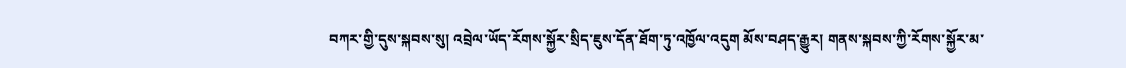བཀར་གྱི་དུས་སྐབས་སུ། འབྲེལ་ཡོད་རོགས་སྐྱོར་སྲིད་ཇུས་དོན་ཐོག་ཏུ་འཁྱོལ་འདུག མོས་བཤད་རྒྱུར། གནས་སྐབས་ཀྱི་རོགས་སྐྱོར་མ་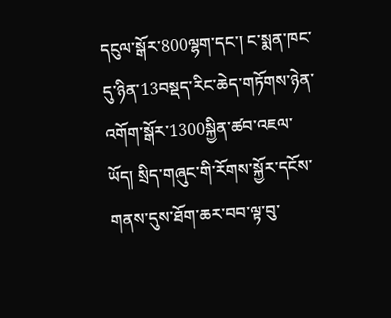དངུལ་སྒོར་800ལྷག་དང་། ང་སྨན་ཁང་དུ་ཉིན་13བསྡད་རིང་ཆེད་གཏོགས་ཉེན་འགོག་སྒོར་1300སྐྱིན་ཚབ་འཇལ་ཡོད། སྲིད་གཞུང་གི་རོགས་སྐྱོར་དངོས་གནས་དུས་ཐོག་ཆར་བབ་ལྟ་བུ་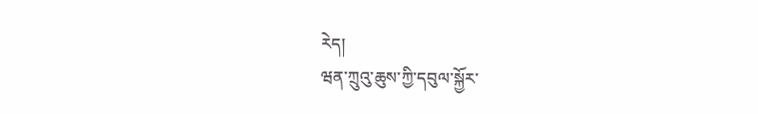རེད།
ཝན་ཀྲུའུ་ཆུས་ཀྱི་དབུལ་སྐྱོར་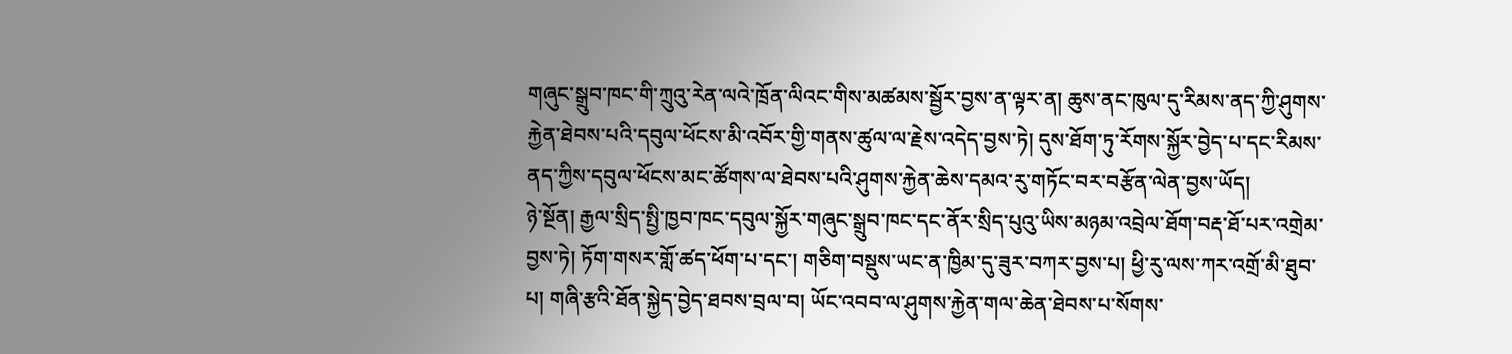གཞུང་སྒྲུབ་ཁང་གི་ཀྲུའུ་རེན་ལའེ་ཁྲོན་ལིའང་གིས་མཚམས་སྦྱོར་བྱས་ན་ལྟར་ན། ཆུས་ནང་ཁུལ་དུ་རིམས་ནད་ཀྱི་ཤུགས་རྐྱེན་ཐེབས་པའི་དབུལ་ཕོངས་མི་འབོར་གྱི་གནས་ཚུལ་ལ་རྗེས་འདེད་བྱས་ཏེ། དུས་ཐོག་ཏུ་རོགས་སྐྱོར་བྱེད་པ་དང་རིམས་ནད་ཀྱིས་དབུལ་ཕོངས་མང་ཚོགས་ལ་ཐེབས་པའི་ཤུགས་རྐྱེན་ཆེས་དམའ་རུ་གཏོང་བར་བརྩོན་ལེན་བྱས་ཡོད།
ཉེ་སྔོན། རྒྱལ་སྲིད་སྤྱི་ཁྱབ་ཁང་དབུལ་སྐྱོར་གཞུང་སྒྲུབ་ཁང་དང་ནོར་སྲིད་པུའུ་ཡིས་མཉམ་འབྲེལ་ཐོག་བརྡ་ཐོ་པར་འགྲེམ་བྱས་ཏེ། ཏོག་གསར་གློ་ཚད་ཕོག་པ་དང་། གཅིག་བསྡུས་ཡང་ན་ཁྱིམ་དུ་ཟུར་བཀར་བྱས་པ། ཕྱི་རུ་ལས་ཀར་འགྲོ་མི་ཐུབ་པ། གཞི་རྩའི་ཐོན་སྐྱེད་བྱེད་ཐབས་བྲལ་བ། ཡོང་འབབ་ལ་ཤུགས་རྐྱེན་གལ་ཆེན་ཐེབས་པ་སོགས་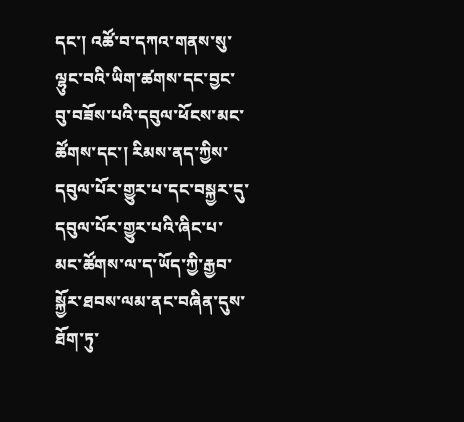དང་། འཚོ་བ་དཀའ་གནས་སུ་ལྷུང་བའི་ཡིག་ཚགས་དང་བྱང་བུ་བཟོས་པའི་དབུལ་ཕོངས་མང་ཚོགས་དང་། རིམས་ནད་ཀྱིས་དབུལ་པོར་གྱུར་པ་དང་བསྐྱར་དུ་དབུལ་པོར་གྱུར་པའི་ཞིང་པ་མང་ཚོགས་ལ་ད་ཡོད་ཀྱི་རྒྱབ་སྐྱོར་ཐབས་ལམ་ནང་བཞིན་དུས་ཐོག་ཏུ་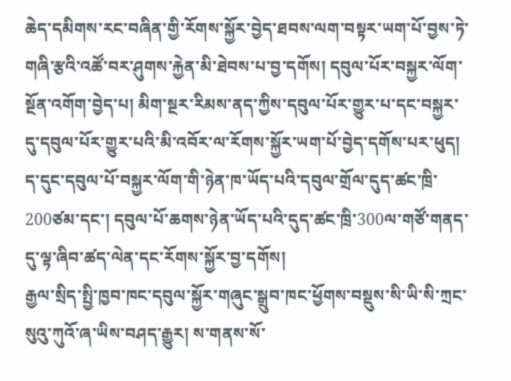ཆེད་དམིགས་རང་བཞིན་གྱི་རོགས་སྐྱོར་བྱེད་ཐབས་ལག་བསྟར་ཡག་པོ་བྱས་ཏེ་གཞི་རྩའི་འཚོ་བར་ཤུགས་རྐྱེན་མི་ཐེབས་པ་བྱ་དགོས། དབུལ་པོར་བསྐྱར་ལོག་སྔོན་འགོག་བྱེད་པ། མིག་སྔར་རིམས་ནད་ཀྱིས་དབུལ་པོར་གྱུར་པ་དང་བསྐྱར་དུ་དབུལ་པོར་གྱུར་པའི་མི་འབོར་ལ་རོགས་སྐྱོར་ཡག་པོ་བྱེད་དགོས་པར་ཕུད། ད་དུང་དབུལ་པོ་བསྐྱར་ལོག་གི་ཉེན་ཁ་ཡོད་པའི་དབུལ་གྲོལ་དུད་ཚང་ཁྲི་200ཙམ་དང་། དབུལ་པོ་ཆགས་ཉེན་ཡོད་པའི་དུད་ཚང་ཁྲི་300ལ་གཙོ་གནད་དུ་ལྟ་ཞིབ་ཚད་ལེན་དང་རོགས་སྐྱོར་བྱ་དགོས།
རྒྱལ་སྲིད་སྤྱི་ཁྱབ་ཁང་དབུལ་སྐྱོར་གཞུང་སྒྲུབ་ཁང་ཕྱོགས་བསྡུས་སི་ཡི་སི་ཀྲང་སུའུ་ཀུའོ་ཞ་ཡིས་བཤད་རྒྱུར། ས་གནས་སོ་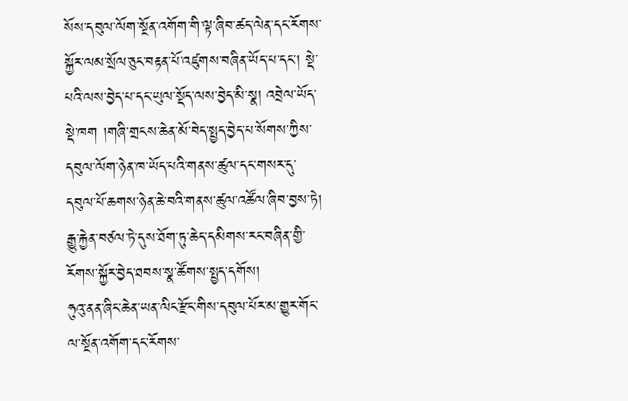སོས་དབུལ་ལོག་སྔོན་འགོག་གི་ལྟ་ཞིབ་ཚད་ལེན་དང་རོགས་སྐྱོར་ལམ་སྲོལ་ཅུང་བརྟན་པོ་འཛུགས་བཞིན་ཡོད་པ་དང་། སྡེ་པའི་ལས་བྱེད་པ་དང་ཡུལ་སྡོད་ལས་བྱེད་མི་སྣ། འབྲེལ་ཡོད་སྡེ་ཁག །གཞི་གྲངས་ཆེན་མོ་བེད་སྤྱད་བྱེད་པ་སོགས་ཀྱིས་དབུལ་ལོག་ཉེན་ཁ་ཡོད་པའི་གནས་ཚུལ་དང་གསར་དུ་དབུལ་པོ་ཆགས་ཉེན་ཆེ་བའི་གནས་ཚུལ་འཚོལ་ཞིབ་བྱས་ཏེ། རྒྱུ་རྐྱེན་བཙལ་ཏེ་དུས་ཐོག་ཏུ་ཆེད་དམིགས་རང་བཞིན་གྱི་རོགས་སྐྱོར་བྱེད་ཐབས་སྣ་ཚོགས་སྤྱད་དགོས།
ཧུའུ་ནན་ཞིང་ཆེན་ཡན་ལིང་རྫོང་གིས་དབུལ་པོར་མ་གྱུར་གོང་ལ་སྔོན་འགོག་དང་རོགས་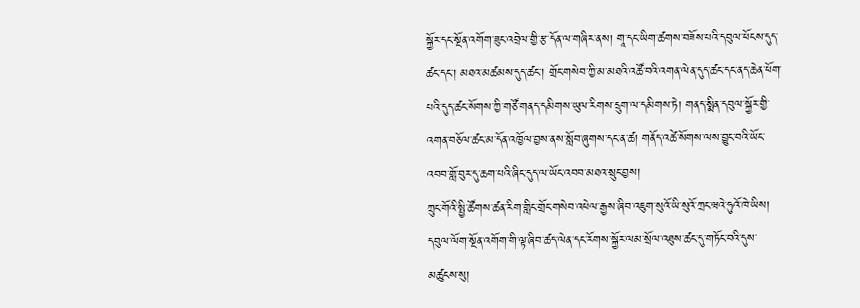སྐྱོར་དང་སྔོན་འགོག་ཟུང་འབྲེལ་གྱི་རྩ་དོན་ལ་གཞིར་ནས། གཱ་དང་ཡིག་ཚགས་བཟོས་པའི་དབུལ་ཕོངས་དུད་ཚང་དང་། མཐའ་མཚམས་དུད་ཚང་། གྲོང་གསེབ་ཀྱི་མ་མཐའི་འཚོ་བའི་འགན་ལེན་དུད་ཚང་དང་ནད་ཆེན་ཕོག་པའི་དུད་ཚང་སོགས་ཀྱི་གཙོ་གནད་དམིགས་ཡུལ་རིགས་དྲུག་ལ་དམིགས་ཏེ། གནད་སྨིན་དབུལ་སྐྱོར་གྱི་འགན་བཅོལ་ཚང་མ་དོན་འཁྱོལ་བྱས་ནས་སློབ་ཞུགས་དང་ན་ཚ། གནོད་འཚེ་སོགས་ལས་བྱུང་བའི་ཡོང་འབབ་གློ་བུར་དུ་ཆག་པའི་ཞིང་དུད་ལ་ཡོང་འབབ་མཐའ་སྲུང་བྱས།
ཀྲུང་གོའི་སྤྱི་ཚོགས་ཚན་རིག་གླིང་གྲོང་གསེབ་འཕེལ་རྒྱས་ཞིབ་འཇུག་སུའོ་ཡི་སུའོ་ཀྲང་ཝའེ་ཧུའོ་ཁེ་ཡིས། དབུལ་ལོག་སྔོན་འགོག་གི་ལྟ་ཞིབ་ཚད་ལེན་དང་རོགས་སྐྱོར་ལམ་སྲོལ་འཐུས་ཚང་དུ་གཏོང་བའི་དུས་མཚུངས་སུ།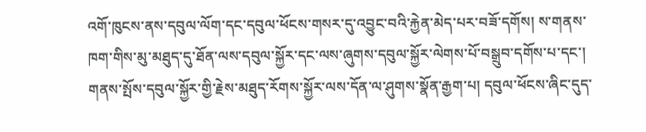འགོ་ཁུངས་ནས་དབུལ་ལོག་དང་དབུལ་ཕོངས་གསར་དུ་འབྱུང་བའི་རྐྱེན་མེད་པར་བཟོ་དགོས། ས་གནས་ཁག་གིས་མུ་མཐུད་དུ་ཐོན་ལས་དབུལ་སྐྱོར་དང་ལས་ཞུགས་དབུལ་སྐྱོར་ལེགས་པོ་བསྒྲུབ་དགོས་པ་དང་། གནས་སྤོས་དབུལ་སྐྱོར་གྱི་རྗེས་མཐུད་རོགས་སྐྱོར་ལས་དོན་ལ་ཤུགས་སྣོན་རྒྱག་པ། དབུལ་ཕོངས་ཞིང་དུད་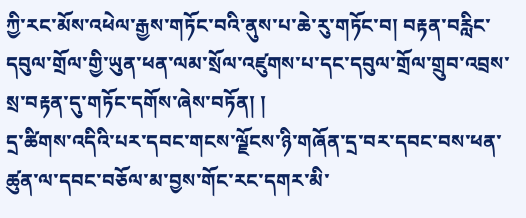ཀྱི་རང་མོས་འཕེལ་རྒྱས་གཏོང་བའི་ནུས་པ་ཆེ་རུ་གཏོང་བ། བརྟན་བརླིང་དབུལ་གྲོལ་གྱི་ཡུན་ཕན་ལམ་སྲོལ་འཛུགས་པ་དང་དབུལ་གྲོལ་གྲུབ་འབྲས་སྲ་བརྟན་དུ་གཏོང་དགོས་ཞེས་བཏོན། །
དྲ་ཚིགས་འདིའི་པར་དབང་གངས་ལྗོངས་ཉི་གཞོན་དྲ་བར་དབང་བས་ཕན་ཚུན་ལ་དབང་བཅོལ་མ་བྱས་གོང་རང་དགར་མི་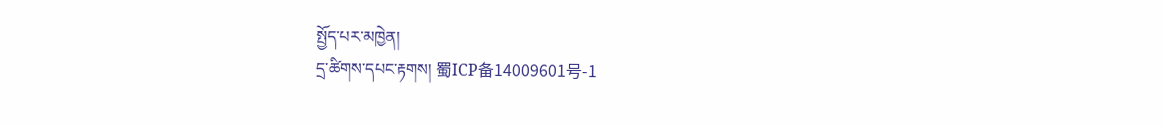སྤྱོད་པར་མཁྱེན།
དྲ་ཚིགས་དཔང་རྟགས། 蜀ICP备14009601号-1